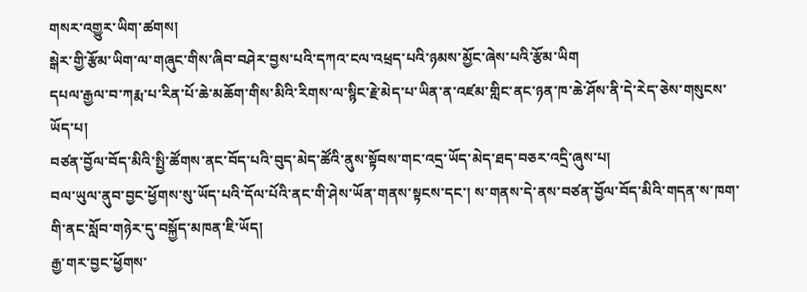གསར་འགྱུར་ཡིག་ཚགས།
སྒེར་གྱི་རྩོམ་ཡིག་ལ་གཞུང་གིས་ཞིབ་བཤེར་བྱས་པའི་དཀའ་ངལ་འཕྲད་པའི་ཉམས་མྱོང་ཞེས་པའི་རྩོམ་ཡིག
དཔལ་རྒྱལ་བ་ཀརྨ་པ་རིན་པོ་ཆེ་མཆོག་གིས་མིའི་རིགས་ལ་སྙིང་རྗེ་མེད་པ་ཡིན་ན་འཛམ་གླིང་ནང་ཉན་ཁ་ཆེ་ཤོས་ནི་དེ་རེད་ཅེས་གསུངས་ཡོད་པ།
བཙན་བྱོལ་བོད་མིའི་སྤྱི་ཚོགས་ནང་བོད་པའི་བུད་མེད་ཚོའི་ནུས་སྟོབས་གང་འདྲ་ཡོད་མེད་ཐད་བཅར་འདྲི་ཞུས་པ།
བལ་ཡུལ་ནུབ་བྱང་ཕྱོགས་སུ་ཡོད་པའི་དོལ་པོའི་ནང་གི་ཤེས་ཡོན་གནས་སྟངས་དང་། ས་གནས་དེ་ནས་བཙན་བྱོལ་བོད་མིའི་གདན་ས་ཁག་གི་ནང་སློབ་གཉེར་དུ་བསྐྱོད་མཁན་ཇི་ཡོད།
རྒྱ་གར་བྱང་ཕྱོགས་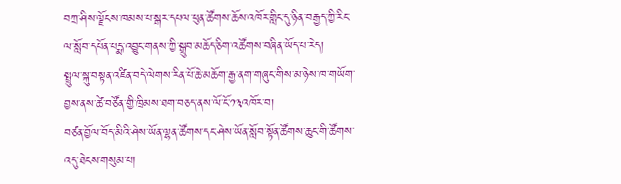བཀྲ་ཤིས་ལྗོངས་ཁམས་པ་སྒར་དཔལ་ཕུན་ཚོགས་ཆོས་འཁོར་གླིང་དུ་ཉིན་བརྒྱད་ཀྱི་རིང་ལ་སློབ་དཔོན་པདྨ་འབྱུང་གནས་ཀྱི་སྒྲུབ་མཆོད་ཅིག་འཚོགས་བཞིན་ཡོད་པ་རེད།
སྤྲུལ་སྐུ་བསྟན་འཛིན་བདེ་ལེགས་རིན་པོ་ཆེ་མཆོག་རྒྱ་ནག་གཞུང་གིས་མ་ཉེས་ཁ་གཡོག་བྱས་ནས་ཚེ་བཙོན་གྱི་ཁྲིམས་ཐག་བཅད་ནས་ལོ་ངོ་༡༣འཁོར་བ།
བཙན་བྱོལ་བོད་མིའི་ཤེས་ཡོན་ལྷན་ཚོགས་དང་ཤེས་ཡོན་སློབ་སྟོན་ཚོགས་ཆུང་གི་ཚོགས་འདུ་ཐེངས་གསུམ་པ།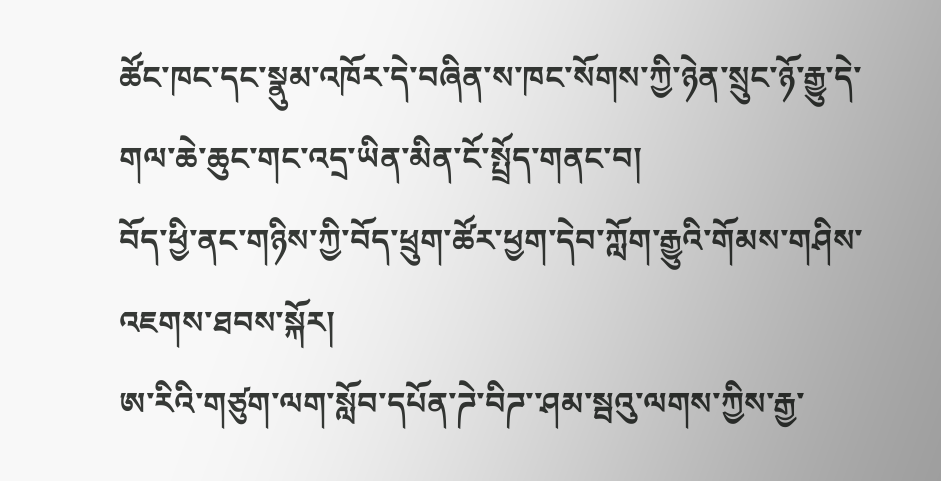ཚོང་ཁང་དང་སྣུམ་འཁོར་དེ་བཞིན་ས་ཁང་སོགས་ཀྱི་ཉེན་སྲུང་ཉོ་རྒྱུ་དེ་གལ་ཆེ་ཆུང་གང་འདྲ་ཡིན་མིན་ངོ་སྤྲོད་གནང་བ།
བོད་ཕྱི་ནང་གཉིས་ཀྱི་བོད་ཕྲུག་ཚོར་ཕྱག་དེབ་ཀློག་རྒྱུའི་གོམས་གཤིས་འཇགས་ཐབས་སྐོར།
ཨ་རིའི་གཙུག་ལག་སློབ་དཔོན་ཌེ་བིཌ་་ཤམ་སྦའུ་ལགས་ཀྱིས་རྒྱ་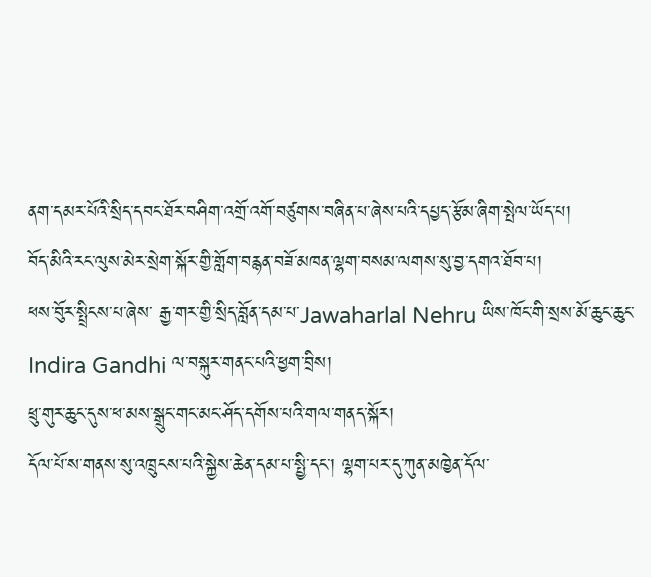ནག་དམར་པོའི་སྲིད་དབང་ཐོར་བཤིག་འགྲོ་འགོ་བཙུགས་བཞིན་པ་ཞེས་པའི་དཔྱད་རྩོམ་ཞིག་སྤེལ་ཡོད་པ།
བོད་མིའི་རང་ལུས་མེར་སྲེག་སྐོར་གྱི་གློག་བརྙན་བཟོ་མཁན་ལྷག་བསམ་ལགས་སུ་བྱ་དགའ་ཐོབ་པ།
ཕས་བོུར་སྤྲིངས་པ་ཞེས་ རྒྱ་གར་གྱི་སྲིད་བློན་དམ་པ་Jawaharlal Nehru ཡིས་ཁོང་གི་སྲས་མོ་ཆུང་ཆུང་ Indira Gandhi ལ་བསྐུར་གནང་པའི་ཕྱག་བྲིས།
ཕྲུ་གུར་ཆུང་དུས་ཕ་མས་སྒྲུང་གང་མང་ཤོད་དགོས་པའི་གལ་གནད་སྐོར།
དོལ་པོ་ས་གནས་སུ་འཁྲུངས་པའི་སྐྱེས་ཆེན་དམ་པ་སྤྱི་དང་། ལྷག་པར་དུ་ཀུན་མཁྱེན་དོལ་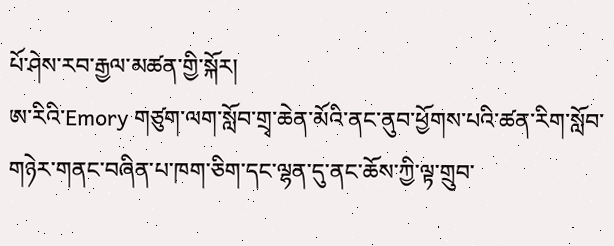པོ་ཤེས་རབ་རྒྱལ་མཚན་གྱི་སྐོར།
ཨ་རིའི་Emory གཙུག་ལག་སློབ་གྲྭ་ཆེན་མོའི་ནང་ནུབ་ཕྱོགས་པའི་ཚན་རིག་སློབ་གཉེར་གནང་བཞིན་པ་ཁག་ཅིག་དང་ལྷན་དུ་ནང་ཆོས་ཀྱི་ལྟ་གྲུབ་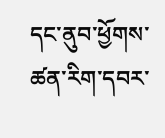དང་ནུབ་ཕྱོགས་ཚན་རིག་དབར་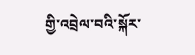གྱི་འབྲེལ་བའི་སྐོར་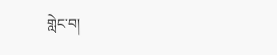གླེང་བ།